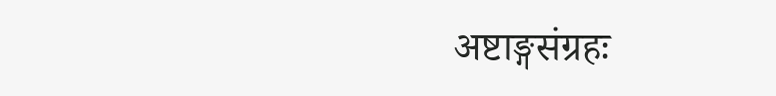अष्टाङ्गसंग्रहः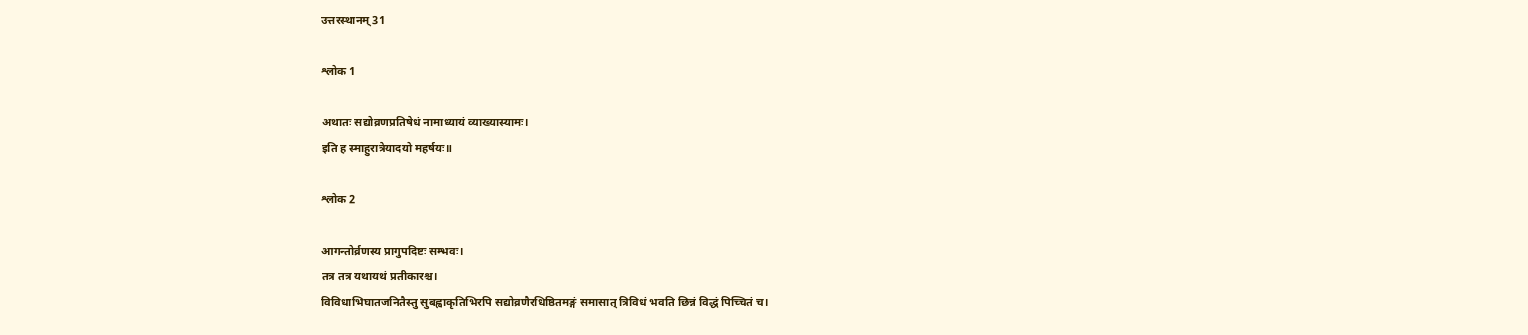उत्तरस्थानम् 31

श्लोक 1

अथातः सद्योव्रणप्रतिषेधं नामाध्यायं व्याख्यास्यामः।
इति ह स्माहुरात्रेयादयो महर्षयः॥

श्लोक 2

आगन्तोर्व्रणस्य प्रागुपदिष्टः सम्भवः।
तत्र तत्र यथायथं प्रतीकारश्च।
विविधाभिघातजनितैस्तु सुबह्वाकृतिभिरपि सद्योव्रणैरधिष्ठितमङ्गं समासात् त्रिविधं भवति छिन्नं विद्धं पिच्चितं च।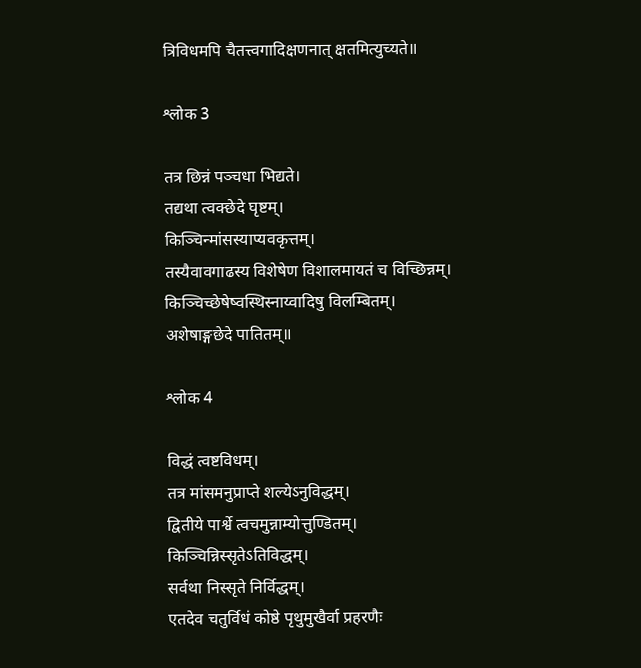त्रिविधमपि चैतत्त्वगादिक्षणनात् क्षतमित्युच्यते॥

श्लोक 3

तत्र छिन्नं पञ्चधा भिद्यते।
तद्यथा त्वक्छेदे घृष्टम्।
किञ्चिन्मांसस्याप्यवकृत्तम्।
तस्यैवावगाढस्य विशेषेण विशालमायतं च विच्छिन्नम्।
किञ्चिच्छेषेष्वस्थिस्नाय्वादिषु विलम्बितम्।
अशेषाङ्गछेदे पातितम्॥

श्लोक 4

विद्धं त्वष्टविधम्।
तत्र मांसमनुप्राप्ते शल्येऽनुविद्धम्।
द्वितीये पार्श्वे त्वचमुन्नाम्योत्तुण्डितम्।
किञ्चिन्निस्सृतेऽतिविद्धम्।
सर्वथा निस्सृते निर्विद्धम्।
एतदेव चतुर्विधं कोष्ठे पृथुमुखैर्वा प्रहरणैः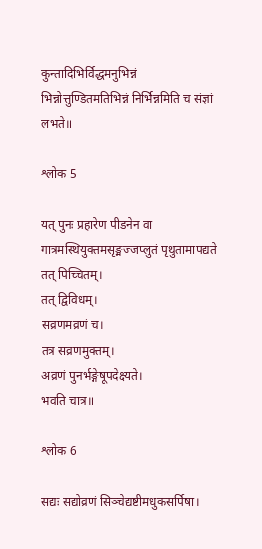कुन्तादिभिर्विद्धमनुभिन्नं भिन्नोत्तुण्डितमतिभिन्नं निर्भिन्नमिति च संज्ञां लभते॥

श्लोक 5

यत् पुनः प्रहारेण पीडनेन वा गात्रमस्थियुक्तमसृङ्मज्जप्लुतं पृथुतामापद्यते तत् पिच्चितम्।
तत् द्विविधम्।
सव्रणमव्रणं च।
तत्र सव्रणमुक्तम्।
अव्रणं पुनर्भङ्गेषूपदेक्ष्यते।
भवति चात्र॥

श्लोक 6

सद्यः सद्योव्रणं सिञ्चेद्यष्टीमधुकसर्पिषा।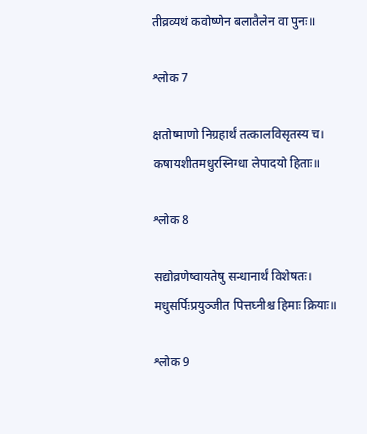तीव्रव्यथं कवोष्णेन बलातैलेन वा पुनः॥

श्लोक 7

क्षतोष्माणो निग्रहार्थं तत्कालविसृतस्य च।
कषायशीतमधुरस्निग्धा लेपादयो हिताः॥

श्लोक 8

सद्योव्रणेष्वायतेषु सन्धानार्थं विशेषतः।
मधुसर्पिःप्रयुञ्जीत पित्तघ्नीश्च हिमाः क्रियाः॥

श्लोक 9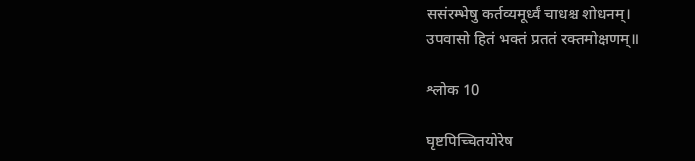ससंरम्भेषु कर्तव्यमूर्ध्वं चाधश्च शोधनम्।
उपवासो हितं भक्तं प्रततं रक्तमोक्षणम्॥

श्लोक 10

घृष्टपिच्चितयोरेष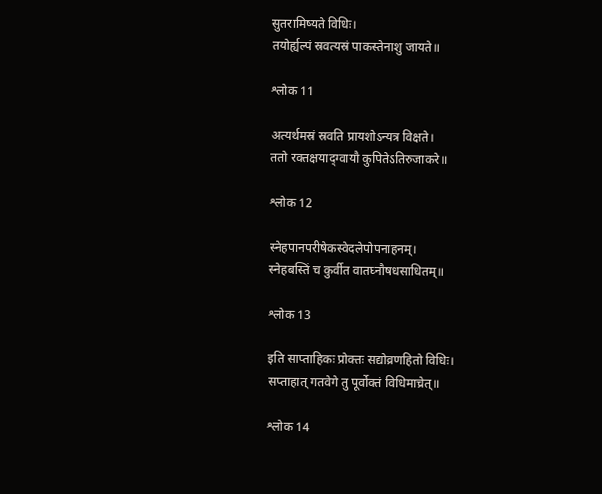सुतरामिष्यते विधिः।
तयोर्ह्यल्पं स्रवत्यस्रं पाकस्तेनाशु जायते॥

श्लोक 11

अत्यर्थमस्रं स्रवति प्रायशोऽन्यत्र विक्षते।
ततो रक्तक्षयाद्ग्वायौ कुपितेऽतिरुजाकरे॥

श्लोक 12

स्नेहपानपरीषेकस्वेदलेपोपनाहनम्।
स्नेहबस्तिं च कुर्वीत वातघ्नौषधसाधितम्॥

श्लोक 13

इति साप्ताहिकः प्रोक्तः सद्योव्रणहितो विधिः।
सप्ताहात् गतवेगे तु पूर्वोक्तं विधिमाच्रेत्॥

श्लोक 14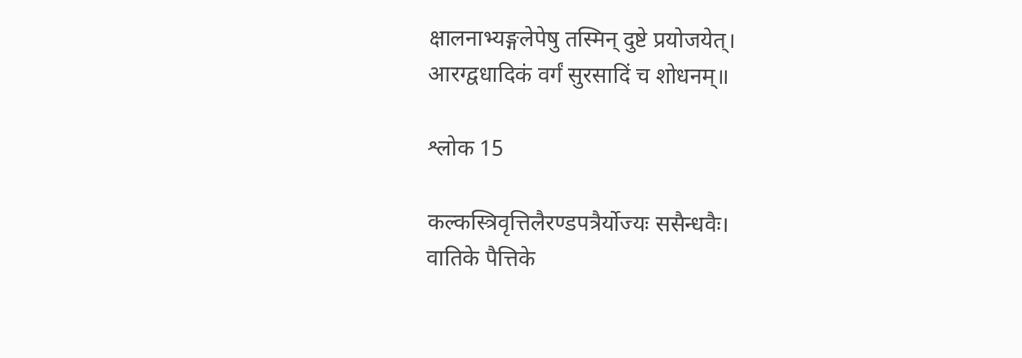क्षालनाभ्यङ्गलेपेषु तस्मिन् दुष्टे प्रयोजयेत्।
आरग्द्वधादिकं वर्गं सुरसादिं च शोधनम्॥

श्लोक 15

कल्कस्त्रिवृत्तिलैरण्डपत्रैर्योज्यः ससैन्धवैः।
वातिके पैत्तिके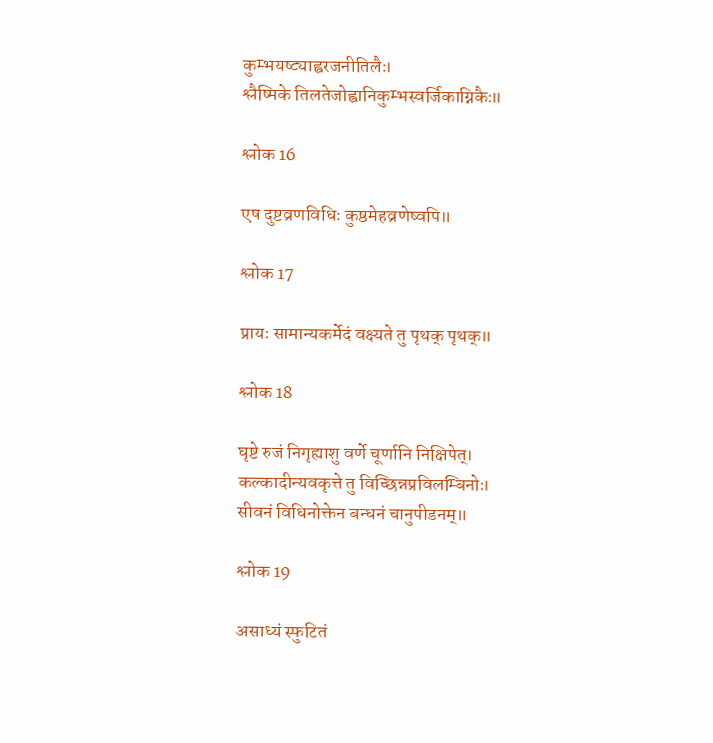कुम्भयष्ट्याह्वरजनीतिलैः।
श्लैष्मिके तिलतेजोह्वानिकुम्भस्वर्जिकाग्निकैः॥

श्लोक 16

एष दुष्टव्रणविधिः कुष्ठमेहव्रणेष्वपि॥

श्लोक 17

प्रायः सामान्यकर्मेदं वक्ष्यते तु पृथक् पृथक्॥

श्लोक 18

घृष्टे रुजं निगृह्याशु वर्णे चूर्णानि निक्षिपेत्।
कल्कादीन्यवकृत्ते तु विच्छिन्नप्रविलम्बिनोः।
सीवनं विधिनोक्तेन बन्धनं चानुपीडनम्॥

श्लोक 19

असाध्यं स्फुटितं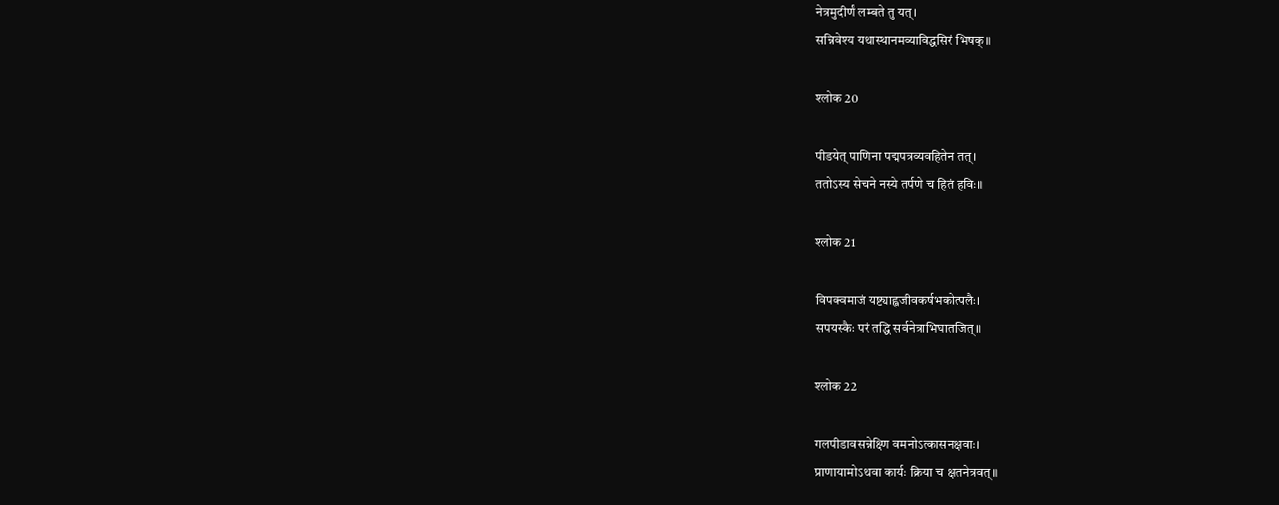नेत्रमुदीर्णं लम्बते तु यत्।
सन्निवेश्य यथास्थानमव्याविद्धसिरं भिषक्॥

श्लोक 20

पीडयेत् पाणिना पद्मपत्रव्यवहितेन तत्।
ततोऽस्य सेचने नस्ये तर्पणे च हितं हविः॥

श्लोक 21

विपक्वमाजं यष्ट्याह्वजीवकर्षभकोत्पलैः।
सपयस्कैः परं तद्धि सर्वनेत्राभिघातजित्॥

श्लोक 22

गलपीडावसन्नेक्ष्णि वमनोऽत्कासनक्षवाः।
प्राणायामोऽथवा कार्यः क्रिया च क्षतनेत्रवत्॥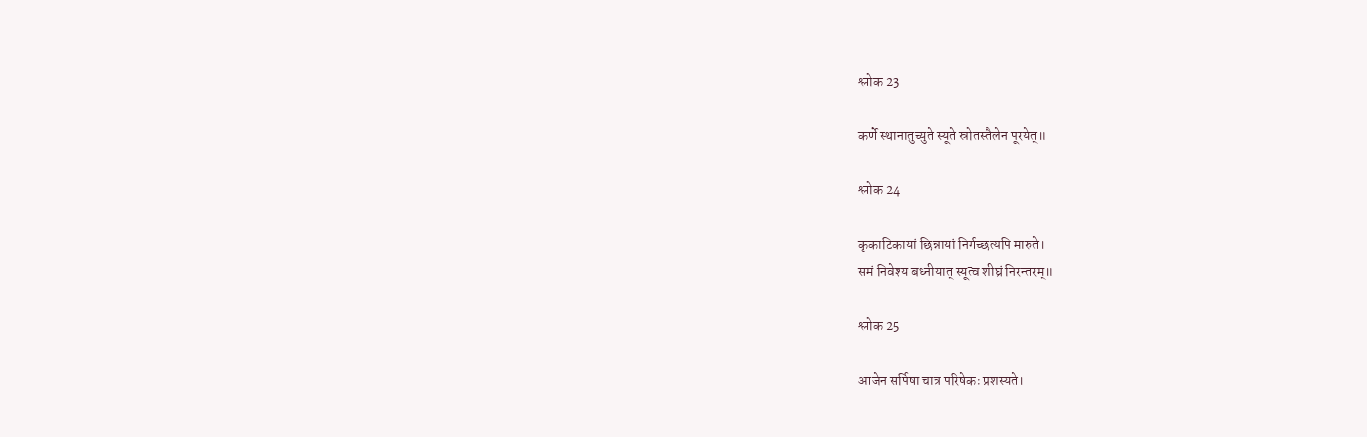श्लोक 23

कर्णे स्थानातुच्युते स्यूते स्रोतस्तैलेन पूरयेत्॥

श्लोक 24

कृकाटिकायां छिन्नायां निर्गच्छत्यपि मारुते।
समं निवेश्य बध्नीयात् स्यूत्व शीघ्रं निरन्तरम्॥

श्लोक 25

आजेन सर्पिषा चात्र परिषेकः प्रशस्यते।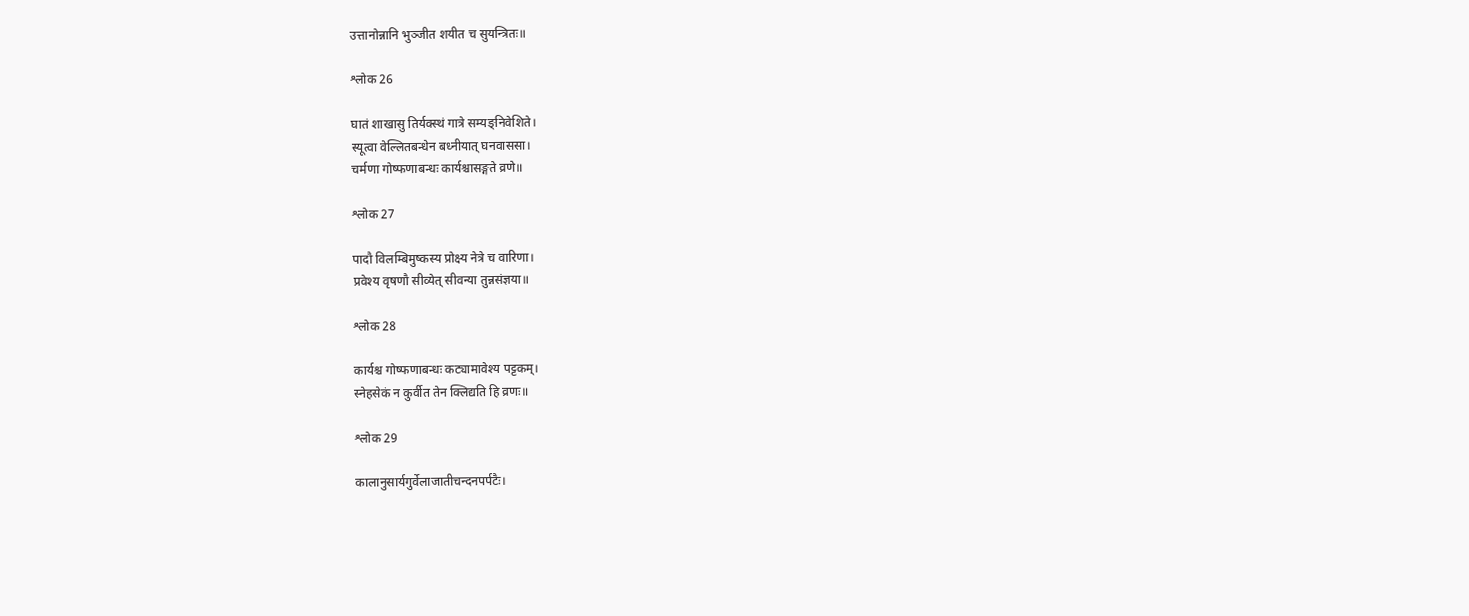उत्तानोन्नानि भुञ्जीत शयीत च सुयन्त्रितः॥

श्लोक 26

घातं शाखासु तिर्यक्स्थं गात्रे सम्यङ्निवेशिते।
स्यूत्वा वेल्लितबन्धेन बध्नीयात् घनवाससा।
चर्मणा गोष्फणाबन्धः कार्यश्चासङ्गते व्रणे॥

श्लोक 27

पादौ विलम्बिमुष्कस्य प्रोक्ष्य नेत्रे च वारिणा।
प्रवेश्य वृषणौ सीव्येत् सीवन्या तुन्नसंज्ञया॥

श्लोक 28

कार्यश्च गोष्फणाबन्धः कट्यामावेश्य पट्टकम्।
स्नेहसेकं न कुर्वीत तेन क्लिद्यति हि व्रणः॥

श्लोक 29

कालानुसार्यगुर्वेलाजातीचन्दनपर्पटैः।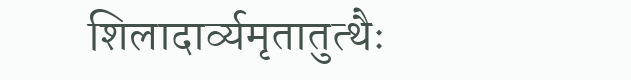शिलादार्व्यमृतातुत्थैः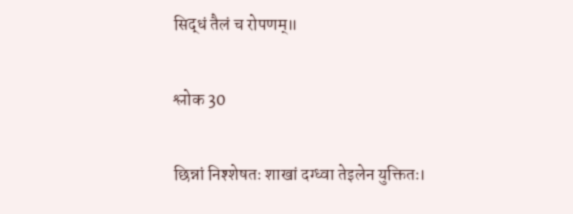सिद्धं तैलं च रोपणम्॥

श्लोक 30

छिन्नां निश्शेषतः शाखां दग्ध्वा तेइलेन युक्तितः।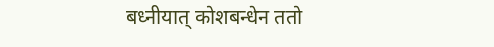बध्नीयात् कोशबन्धेन ततो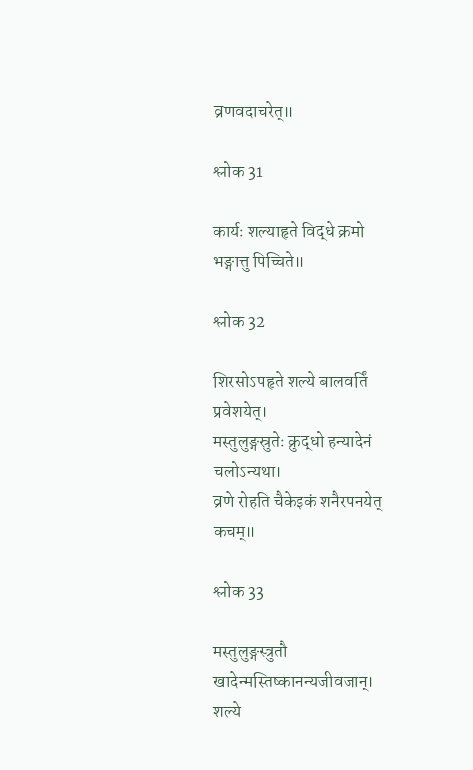व्रणवदाचरेत्॥

श्लोक 31

कार्यः शल्याहृते विद्धे क्रमो भङ्गात्तु पिच्चिते॥

श्लोक 32

शिरसोऽपहृते शल्ये बालवर्तिं प्रवेशयेत्।
मस्तुलुङ्गस्रुतेः क्रुद्धो हन्यादेनं चलोऽन्यथा।
व्रणे रोहति चैकेइकं शनैरपनयेत् कचम्॥

श्लोक 33

मस्तुलुङ्गस्त्रुतौ खादेन्मस्तिष्कानन्यजीवजान्।
शल्ये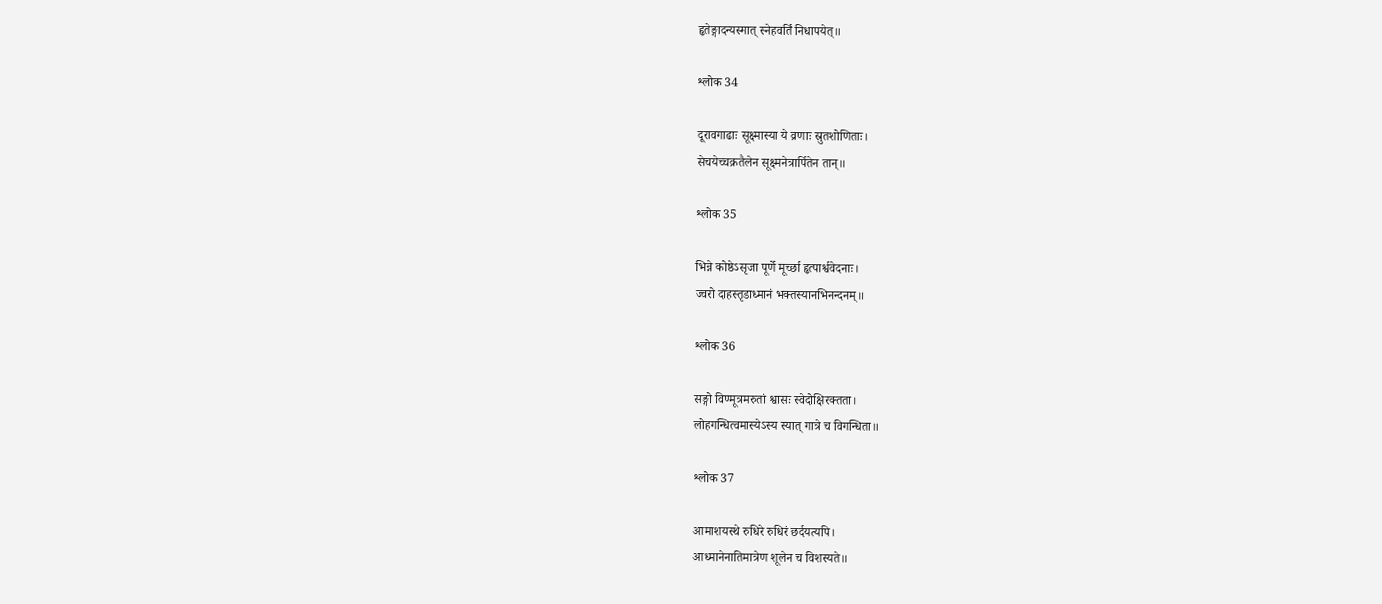हृतेङ्गादन्यस्मात् स्नेहवर्तिं निधापयेत्॥

श्लोक 34

दूरावगाढाः सूक्ष्मास्या ये व्रणाः स्रुतशोणिताः।
सेचयेच्चक्रतैलेन सूक्ष्मनेत्रार्पितेन तान्॥

श्लोक 35

भिन्ने कोष्ठेऽसृजा पूर्णे मूर्च्छा हृत्पार्श्ववेदनाः।
ज्वरो दाहस्तृडाध्मानं भक्तस्यानभिनन्दनम्॥

श्लोक 36

सङ्गो विण्मूत्रमरुतां श्वासः स्वेदोक्षिरक्तता।
लोहगन्धित्वमास्येऽस्य स्यात् गात्रे च विगन्धिता॥

श्लोक 37

आमाशयस्थे रुधिरे रुधिरं छर्दयत्यपि।
आध्मानेनातिमात्रेण शूलेन च विशस्यते॥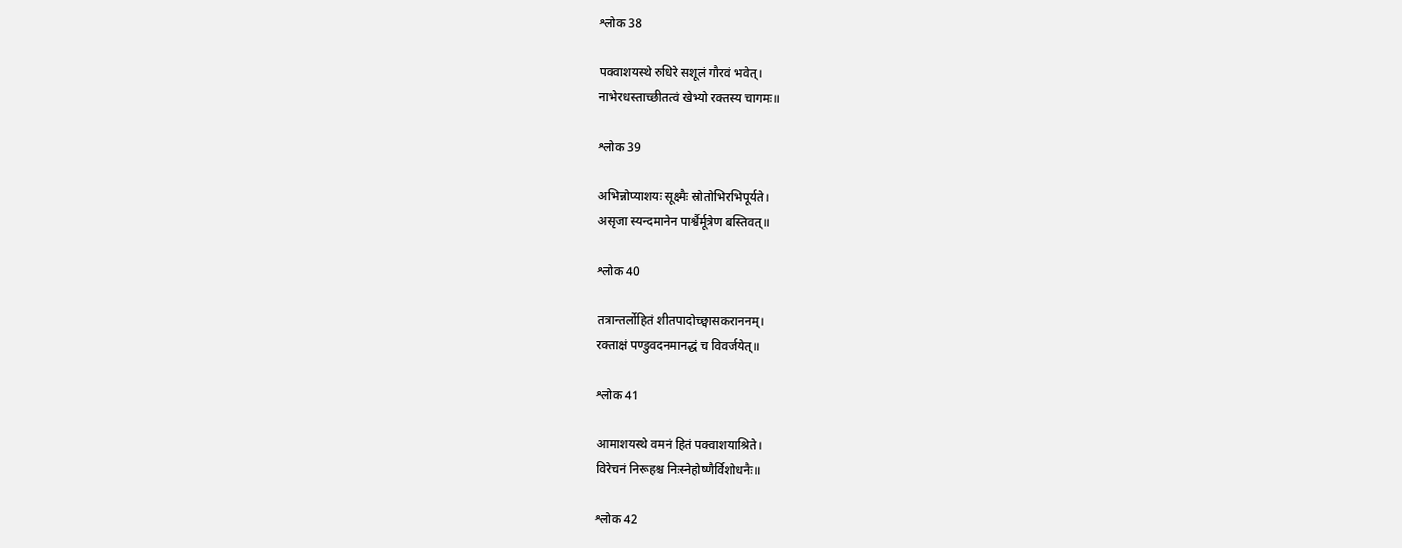श्लोक 38

पक्वाशयस्थे रुधिरे सशूलं गौरवं भवेत्।
नाभेरधस्ताच्छीतत्वं खेभ्यो रक्तस्य चागमः॥

श्लोक 39

अभिन्नोप्याशयः सूक्ष्मैः स्रोतोभिरभिपूर्यते।
असृजा स्यन्दमानेन पार्श्वैर्मूत्रेण बस्तिवत्॥

श्लोक 40

तत्रान्तर्लोहितं शीतपादोच्छ्वासकराननम्।
रक्ताक्षं पण्डुवदनमानद्धं च विवर्जयेत्॥

श्लोक 41

आमाशयस्थे वमनं हितं पक्वाशयाश्रिते।
विरेचनं निरूहश्च निःस्नेहोष्णैर्विशोधनैः॥

श्लोक 42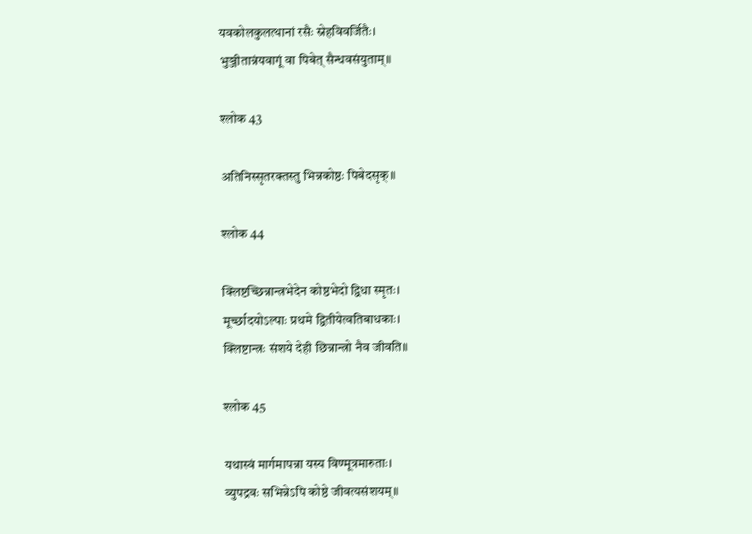यवकोलकुलत्थानां रसैः स्नेहविवर्जितैः।
भुञ्जीतान्नंयवागूं वा पिबेत् सैन्धवसंयुताम्॥

श्लोक 43

अतिनिस्सृतरक्तस्तु भिन्नकोष्ठः पिबेदसृक्॥

श्लोक 44

क्लिष्टच्छिन्नान्त्रभेदेन कोष्ठभेदो द्विधा स्मृतः।
मूर्च्छादयोऽल्पाः प्रथमे द्वितीयेत्वतिबाधकाः।
क्लिष्टान्त्रः संशये देही छिन्नान्त्रो नैव जीवति॥

श्लोक 45

यथास्वं मार्गमापन्ना यस्य विण्मूत्रमारुताः।
व्युपद्रवः सभिन्नेऽपि कोष्ठे जीवत्यसंशयम्॥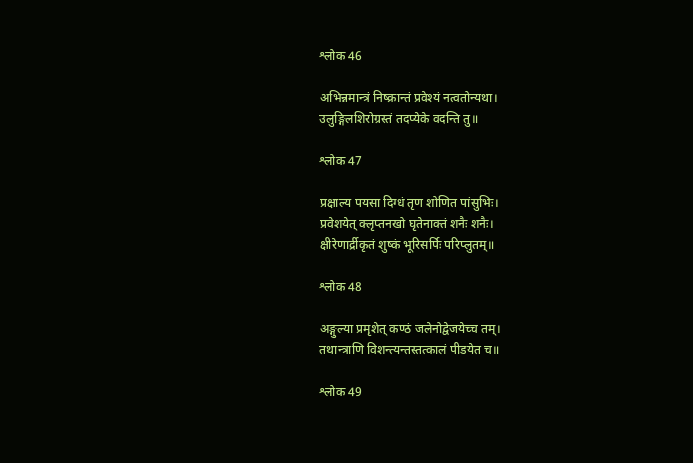श्लोक 46

अभिन्नमान्त्रं निष्क्रान्तं प्रवेश्यं नत्वतोन्यथा।
उलुङ्गिलशिरोग्रस्तं तदप्येके वदन्ति तु॥

श्लोक 47

प्रक्षाल्य पयसा दिग्धं तृण शोणित पांसुभिः।
प्रवेशयेत् क्लृप्तनखो घृतेनाक्तं शनैः शनैः।
क्षीरेणार्द्रीकृतं शुष्कं भूरिसर्पिः परिप्लुतम्॥

श्लोक 48

अङ्गुल्या प्रमृशेत् कण्ठं जलेनोद्वेजयेच्च तम्।
तथान्त्राणि विशन्त्यन्तस्तत्कालं पीडयेत च॥

श्लोक 49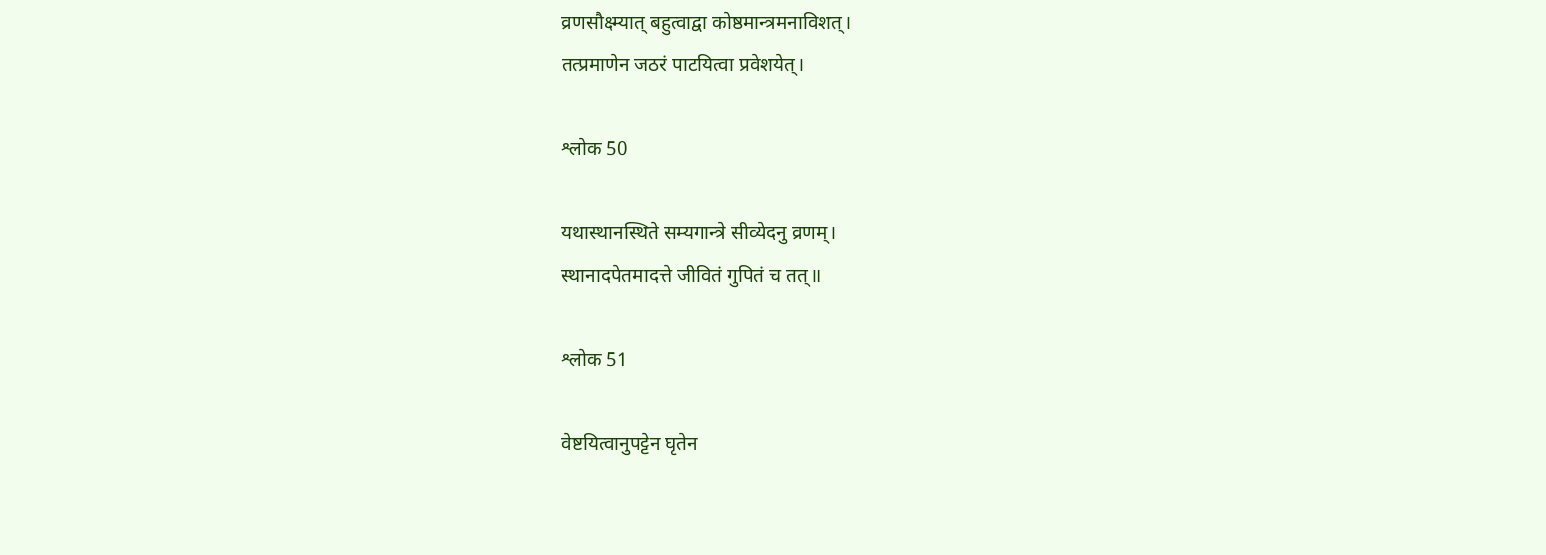व्रणसौक्ष्म्यात् बहुत्वाद्वा कोष्ठमान्त्रमनाविशत्।
तत्प्रमाणेन जठरं पाटयित्वा प्रवेशयेत्।

श्लोक 50

यथास्थानस्थिते सम्यगान्त्रे सीव्येदनु व्रणम्।
स्थानादपेतमादत्ते जीवितं गुपितं च तत्॥

श्लोक 51

वेष्टयित्वानुपट्टेन घृतेन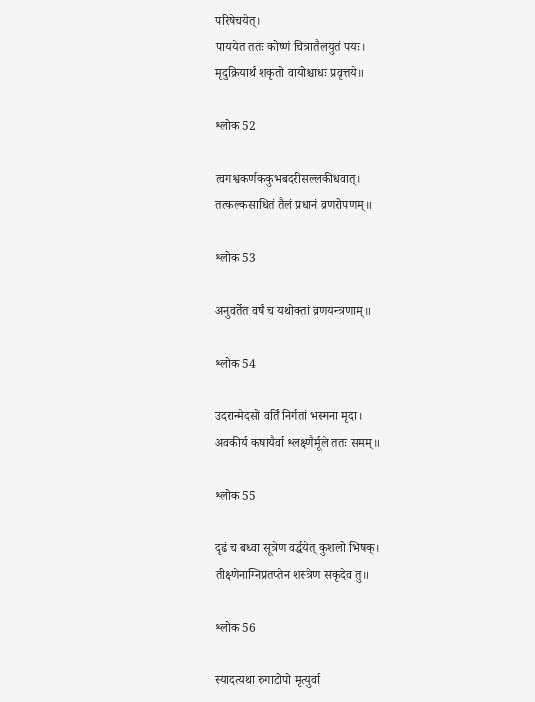परिषेचयेत्।
पाययेत ततः कोष्णं चित्रातैलयुतं पयः।
मृदुक्रियार्थं शकृतो वायोश्चाधः प्रवृत्तये॥

श्लोक 52

त्वगश्वकर्णककुभबदरीसल्लकीधवात्।
तत्कल्कसाधितं तैलं प्रधानं व्रणरोपणम्॥

श्लोक 53

अनुवर्तेत वर्षं च यथोक्तां व्रणयन्त्रणाम्॥

श्लोक 54

उदरान्मेदसो वर्तिं निर्गतां भस्मना मृदा।
अवकीर्य कषायैर्वा श्लक्ष्णैर्मूले ततः समम्॥

श्लोक 55

दृढं च बध्वा सूत्रेण वर्द्धयेत् कुशलो भिषक्।
तीक्ष्णेनाग्निप्रतप्तेन शस्त्रेण सकृदेव तु॥

श्लोक 56

स्यादत्यथा रुगाटोपो मृत्युर्वा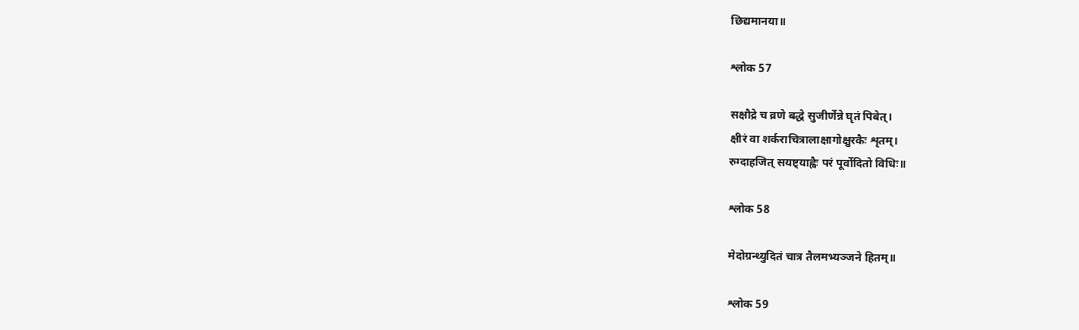छिद्यमानया॥

श्लोक 57

सक्षौद्रे च व्रणे बद्धे सुजीर्णेन्ने घृतं पिबेत्।
क्षीरं वा शर्कराचित्रालाक्षागोक्षुरकैः शृतम्।
रुग्दाहजित् सयष्ट्याह्वैः परं पूर्वोदितो विधिः॥

श्लोक 58

मेदोग्रन्थ्युदितं चात्र तैलमभ्यञ्जने हितम्॥

श्लोक 59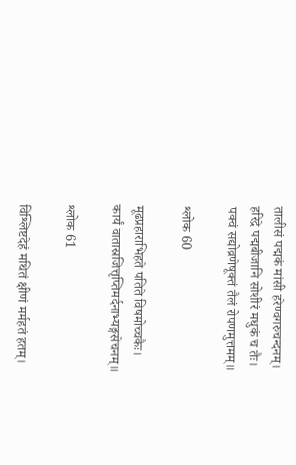तालीसं पद्मकं मांसी हरेण्वगरुचन्दनम्।
हरिद्रे पद्मबीजानि सोशीरं मधुकं च तैः।
पक्वं सद्योव्रणेषूक्तं तैलं रोपणमुत्तमम्॥

श्लोक 60

मूढप्रहाराभिहते पतिते विषमोच्चकैः।
कार्यं वातास्रजित्तृप्तिमर्दनाभ्यङ्गसेचनम्॥

श्लोक 61

विश्लिष्टदेहं मथितं क्षीणं मर्महतं हतम्।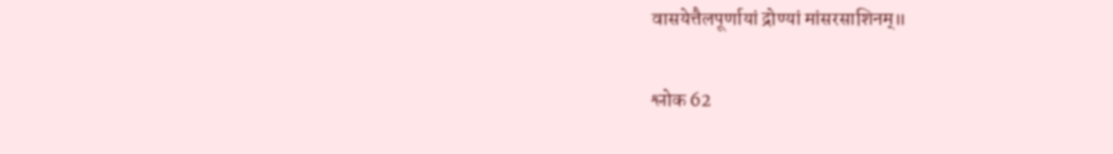वासयेत्तैलपूर्णायां द्रोण्यां मांसरसाशिनम्॥

श्लोक 62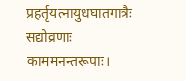प्रहर्तृयत्नायुधघातगात्रैः सद्योव्रणाः काममनन्तरूपाः।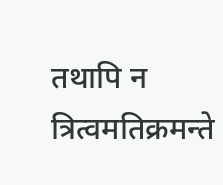तथापि न त्रित्वमतिक्रमन्ते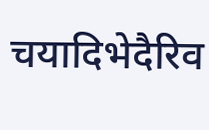चयादिभेदैरिव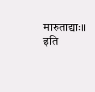मारुताद्याः॥
इति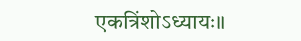एकत्रिंशोऽध्यायः॥